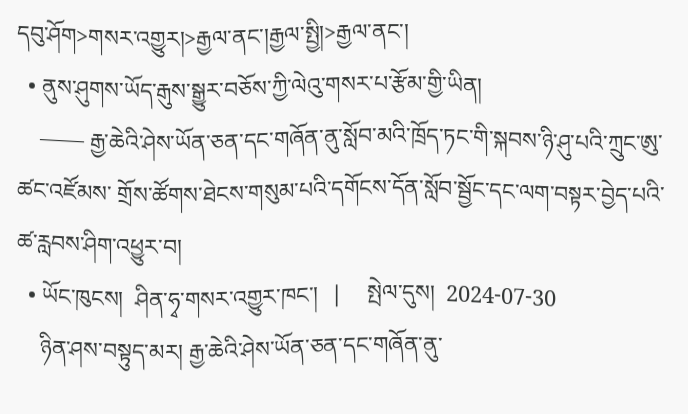དབུ་ཤོག>གསར་འགྱུར།>རྒྱལ་ནང་།རྒྱལ་སྤྱི།>རྒྱལ་ནང་།
  • ནུས་ཤུགས་ཡོད་རྒུས་སྒྱུར་བཅོས་ཀྱི་ལེའུ་གསར་པ་རྩོམ་གྱི་ཡིན།
    —— རྒྱ་ཆེའི་ཤེས་ཡོན་ཅན་དང་གཞོན་ནུ་སློབ་མའི་ཁྲོད་ཏང་གི་སྐབས་ཉི་ཤུ་པའི་ཀྲུང་ཨུ་ཚང་འཛོམས་ གྲོས་ཚོགས་ཐེངས་གསུམ་པའི་དགོངས་དོན་སློབ་སྦྱོང་དང་ལག་བསྟར་བྱེད་པའི་ཚ་རླབས་ཤིག་འཕྱུར་བ།
  • ཡོང་ཁུངས།  ཤིན་ཧྭ་གསར་འགྱུར་ཁང་།   |     སྤེལ་དུས།  2024-07-30
    ཉིན་ཤས་བསྟུད་མར། རྒྱ་ཆེའི་ཤེས་ཡོན་ཅན་དང་གཞོན་ནུ་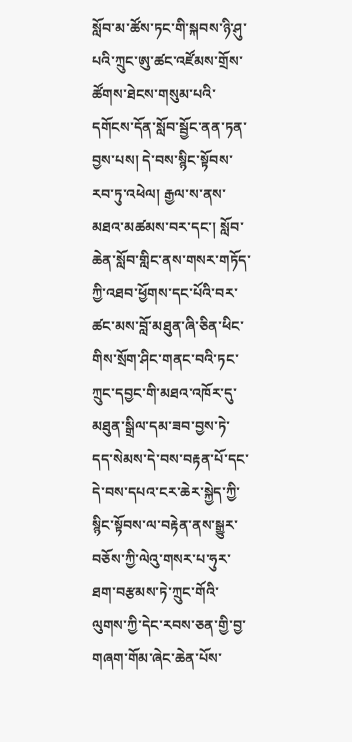སློབ་མ་ཚོས་ཏང་གི་སྐབས་ཉི་ཤུ་པའི་ཀྲུང་ཨུ་ཚང་འཛོམས་གྲོས་ཚོགས་ཐེངས་གསུམ་པའི་དགོངས་དོན་སློབ་སྦྱོང་ནན་ཏན་བྱས་པས། དེ་བས་སྙིང་སྟོབས་རབ་ཏུ་འཕེལ། རྒྱལ་ས་ནས་མཐའ་མཚམས་བར་དང་། སློབ་ཆེན་སློབ་གླིང་ནས་གསར་གཏོད་ཀྱི་འཐབ་ཕྱོགས་དང་པོའི་བར་ཚང་མས་བློ་མཐུན་ཞི་ཅིན་ཕིང་གིས་སྲོག་ཤིང་གནང་བའི་ཏང་ཀྲུང་དབྱང་གི་མཐའ་འཁོར་དུ་མཐུན་སྒྲིལ་དམ་ཟབ་བྱས་ཏེ་དད་སེམས་དེ་བས་བརྟན་པོ་དང་དེ་བས་དཔའ་ངར་ཆེར་སྐྱེད་ཀྱི་སྙིང་སྟོབས་ལ་བརྟེན་ནས་སྒྱུར་བཅོས་ཀྱི་ལེའུ་གསར་པ་ཧུར་ཐག་བརྩམས་ཏེ་ཀྲུང་གོའི་ལུགས་ཀྱི་དེང་རབས་ཅན་གྱི་བྱ་གཞག་གོམ་ཞེང་ཆེན་པོས་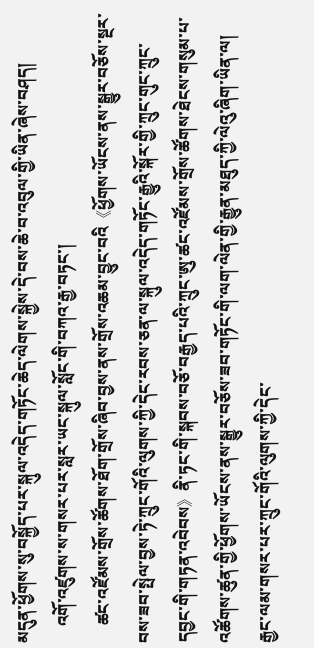མདུན་ཕྱོགས་སུ་བསྐྱོད་པར་སྐུལ་འདེད་གཏོང་ཆེད་ལེགས་སྐྱེས་དེ་བས་ཆེ་བ་འབུལ་གྱི་ཡིན་ཞེས་བཤད།
    འགོ་འཛུགས་ས་གསར་པར་སླར་ཡང་སྐུལ་སློང་གི་བཀའ་རྒྱ་བཏང་།
    ཚང་འཛོམས་གྲོས་ཚོགས་ཐོག་གྲོས་ཞིབ་བྱས་ནས་གྲོས་འཆམ་བྱུང་བའི《ཕྱོགས་ཡོངས་ནས་སྒྱུར་བཅོས་སྔར་བས་ཟབ་སྤེལ་བྱས་ཏེ་ཀྲུང་གོའི་ལུགས་ཀྱི་དེང་རབས་ཅན་ལ་སྐུལ་འདེད་གཏོང་རྒྱུའི་སྐོར་གྱི་ཀྲུང་གུང་ཀྲུང་དབྱང་གི་གཏན་འབེབས》ནི་ཏང་གི་སྐབས་བཅོ་བརྒྱད་པའི་ཀྲུང་ཨུ་ཚང་འཛོམས་གྲོས་ཚོགས་ཐེངས་གསུམ་པ་འཚོགས་ཚུན་གྱི་ཕྱོགས་ཡོངས་ནས་སྒྱུར་བཅོས་ཟབ་གཏོང་གི་ལག་ལེན་གྱི་རྒྱུན་མཐུད་ཀྱི་ལེའུ་ཞིག་ཡིན་ལ། རྒྱང་ལམ་གསར་པར་ཀྲུང་གོའི་ལུགས་ཀྱི་དེང་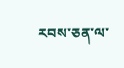རབས་ཅན་ལ་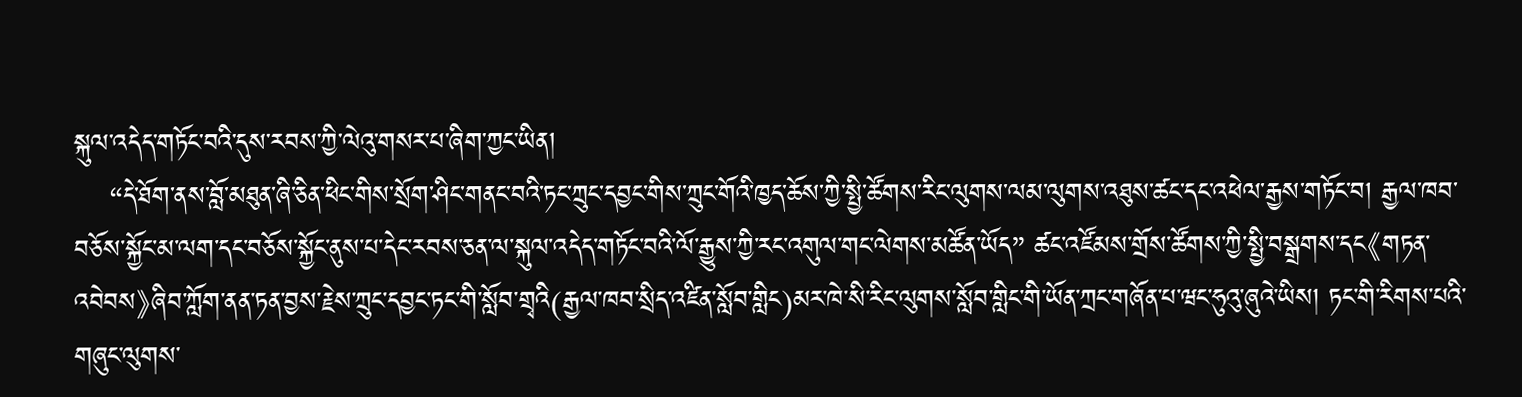སྐུལ་འདེད་གཏོང་བའི་དུས་རབས་ཀྱི་ལེའུ་གསར་པ་ཞིག་ཀྱང་ཡིན།
    “དེ་ཐོག་ནས་བློ་མཐུན་ཞི་ཅིན་ཕིང་གིས་སྲོག་ཤིང་གནང་བའི་ཏང་ཀྲུང་དབྱང་གིས་ཀྲུང་གོའི་ཁྱད་ཆོས་ཀྱི་སྤྱི་ཚོགས་རིང་ལུགས་ལམ་ལུགས་འཐུས་ཚང་དང་འཕེལ་རྒྱས་གཏོང་བ། རྒྱལ་ཁབ་བཅོས་སྐྱོང་མ་ལག་དང་བཅོས་སྐྱོང་ནུས་པ་དེང་རབས་ཅན་ལ་སྐུལ་འདེད་གཏོང་བའི་ལོ་རྒྱུས་ཀྱི་རང་འགུལ་གང་ལེགས་མཚོན་ཡོད” ཚང་འཛོམས་གྲོས་ཚོགས་ཀྱི་སྤྱི་བསྒྲགས་དང《གཏན་འབེབས》ཞིབ་ཀློག་ནན་ཏན་བྱས་རྗེས་ཀྲུང་དབྱང་ཏང་གི་སློབ་གྲྭའི(རྒྱལ་ཁབ་སྲིད་འཛིན་སློབ་གླིང)མར་ཁེ་སི་རིང་ལུགས་སློབ་གླིང་གི་ཡོན་ཀྲང་གཞོན་པ་ཝང་ཧུའུ་ཞུའེ་ཡིས། ཏང་གི་རིགས་པའི་གཞུང་ལུགས་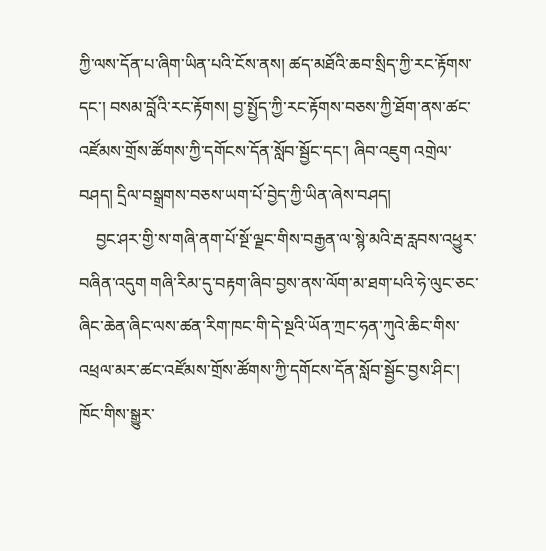ཀྱི་ལས་དོན་པ་ཞིག་ཡིན་པའི་ངོས་ནས། ཚད་མཐོའི་ཆབ་སྲིད་ཀྱི་རང་རྟོགས་དང་། བསམ་བློའི་རང་རྟོགས། བྱ་སྤྱོད་ཀྱི་རང་རྟོགས་བཅས་ཀྱི་ཐོག་ནས་ཚང་འཛོམས་གྲོས་ཚོགས་ཀྱི་དགོངས་དོན་སློབ་སྦྱོང་དང་། ཞིབ་འཇུག འགྲེལ་བཤད། དྲིལ་བསྒྲགས་བཅས་ཡག་པོ་བྱེད་ཀྱི་ཡིན་ཞེས་བཤད།
    བྱང་ཤར་གྱི་ས་གཞི་ནག་པོ་སྔོ་ལྗང་གིས་བརྒྱན་ལ་སྙེ་མའི་རྦ་རླབས་འཕྱུར་བཞིན་འདུག གཞི་རིམ་དུ་བརྟག་ཞིབ་བྱས་ནས་ལོག་མ་ཐག་པའི་ཧེ་ལུང་ཅང་ཞིང་ཆེན་ཞིང་ལས་ཚན་རིག་ཁང་གི་དེ་སྔའི་ཡོན་ཀྲང་ཧན་ཀུའེ་ཆིང་གིས་འཕྲལ་མར་ཚང་འཛོམས་གྲོས་ཚོགས་ཀྱི་དགོངས་དོན་སློབ་སྦྱོང་བྱས་ཤིང་། ཁོང་གིས་སྒྱུར་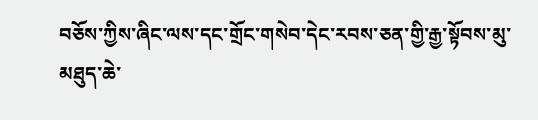བཅོས་ཀྱིས་ཞིང་ལས་དང་གྲོང་གསེབ་དེང་རབས་ཅན་གྱི་རྒྱ་སྟོབས་མུ་མཐུད་ཆེ་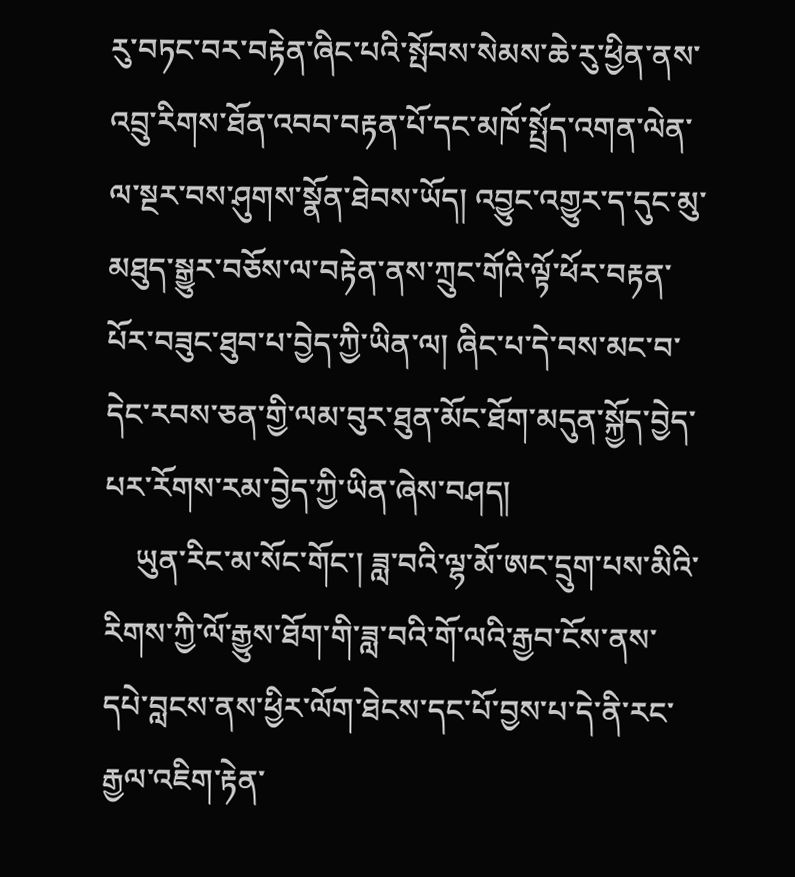རུ་བཏང་བར་བརྟེན་ཞིང་པའི་སྤོབས་སེམས་ཆེ་རུ་ཕྱིན་ནས་འབྲུ་རིགས་ཐོན་འབབ་བརྟན་པོ་དང་མཁོ་སྤྲོད་འགན་ལེན་ལ་སྔར་བས་ཤུགས་སྣོན་ཐེབས་ཡོད། འབྱུང་འགྱུར་ད་དུང་མུ་མཐུད་སྒྱུར་བཅོས་ལ་བརྟེན་ནས་ཀྲུང་གོའི་ལྟོ་ཕོར་བརྟན་པོར་བཟུང་ཐུབ་པ་བྱེད་ཀྱི་ཡིན་ལ། ཞིང་པ་དེ་བས་མང་བ་དེང་རབས་ཅན་གྱི་ལམ་བུར་ཐུན་མོང་ཐོག་མདུན་སྐྱོད་བྱེད་པར་རོགས་རམ་བྱེད་ཀྱི་ཡིན་ཞེས་བཤད།
    ཡུན་རིང་མ་སོང་གོང་། ཟླ་བའི་ལྷ་མོ་ཨང་དྲུག་པས་མིའི་རིགས་ཀྱི་ལོ་རྒྱུས་ཐོག་གི་ཟླ་བའི་གོ་ལའི་རྒྱབ་ངོས་ནས་དཔེ་བླངས་ནས་ཕྱིར་ལོག་ཐེངས་དང་པོ་བྱས་པ་དེ་ནི་རང་རྒྱལ་འཇིག་རྟེན་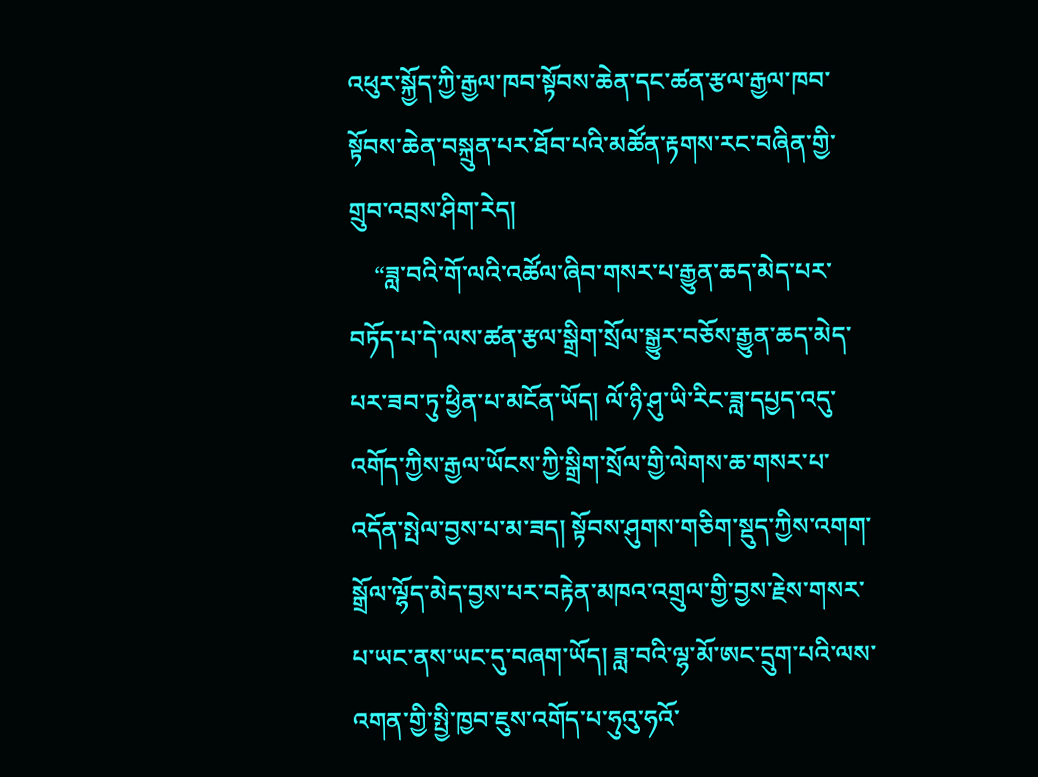འཕུར་སྐྱོད་ཀྱི་རྒྱལ་ཁབ་སྟོབས་ཆེན་དང་ཚན་རྩལ་རྒྱལ་ཁབ་སྟོབས་ཆེན་བསྐྲུན་པར་ཐོབ་པའི་མཚོན་རྟགས་རང་བཞིན་གྱི་གྲུབ་འབྲས་ཤིག་རེད།
    “ཟླ་བའི་གོ་ལའི་འཚོལ་ཞིབ་གསར་པ་རྒྱུན་ཆད་མེད་པར་བཏོད་པ་དེ་ལས་ཚན་རྩལ་སྒྲིག་སྲོལ་སྒྱུར་བཅོས་རྒྱུན་ཆད་མེད་པར་ཟབ་ཏུ་ཕྱིན་པ་མངོན་ཡོད། ལོ་ཉི་ཤུ་ཡི་རིང་ཟླ་དཔྱད་འདུ་འགོད་ཀྱིས་རྒྱལ་ཡོངས་ཀྱི་སྒྲིག་སྲོལ་གྱི་ལེགས་ཆ་གསར་པ་འདོན་སྤེལ་བྱས་པ་མ་ཟད། སྟོབས་ཤུགས་གཅིག་སྡུད་ཀྱིས་འགག་སྒྲོལ་ལྷོད་མེད་བྱས་པར་བརྟེན་མཁའ་འགྲུལ་གྱི་བྱས་རྗེས་གསར་པ་ཡང་ནས་ཡང་དུ་བཞག་ཡོད། ཟླ་བའི་ལྷ་མོ་ཨང་དྲུག་པའི་ལས་འགན་གྱི་སྤྱི་ཁྱབ་ཇུས་འགོད་པ་ཧུའུ་ཧའོ་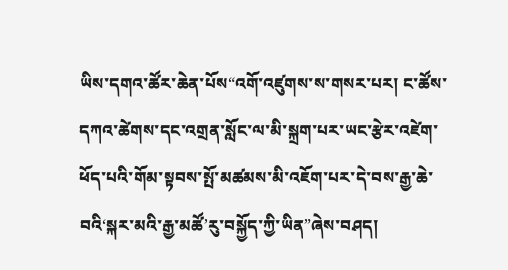ཡིས་དགའ་ཚོར་ཆེན་པོས“འགོ་འཛུགས་ས་གསར་པར། ང་ཚོས་དཀའ་ཚེགས་དང་འགྲན་སློང་ལ་མི་སྐྲག་པར་ཡང་རྩེར་འཛེག་ཕོད་པའི་གོམ་སྟབས་སྤོ་མཚམས་མི་འཇོག་པར་དེ་བས་རྒྱ་ཆེ་བའི‘སྐར་མའི་རྒྱ་མཚོ’རུ་བསྐྱོད་ཀྱི་ཡིན”ཞེས་བཤད།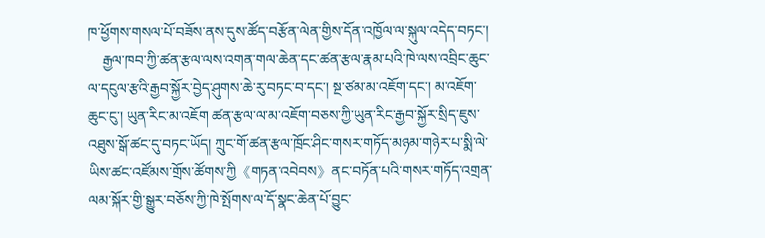ཁ་ཕྱོགས་གསལ་པོ་བཟོས་ནས་དུས་ཚོད་བརྩོན་ལེན་གྱིས་དོན་འཁྱོལ་ལ་སྐུལ་འདེད་བཏང་།
    རྒྱལ་ཁབ་ཀྱི་ཚན་རྩལ་ལས་འགན་གལ་ཆེན་དང་ཚན་རྩལ་རྣམ་པའི་ཁེ་ལས་འབྲིང་ཆུང་ལ་དངུལ་རྩའི་རྒྱབ་སྐྱོར་བྱེད་ཤུགས་ཆེ་རུ་བཏང་བ་དང་། སྔ་ཙམ་མ་འཇོག་དང་། མ་འཇོག་ཆུང་ངུ་། ཡུན་རིང་མ་འཇོག ཚན་རྩལ་ལ་མ་འཇོག་བཅས་ཀྱི་ཡུན་རིང་རྒྱབ་སྐྱོར་སྲིད་ཇུས་འཐུས་སྒོ་ཚང་དུ་བཏང་ཡོད། ཀྲུང་གོ་ཚན་རྩལ་ཁྲོང་ཤིང་གསར་གཏོད་མཉམ་གཉེར་པ་སྨི་ལེ་ཡིས་ཚང་འཛོམས་གྲོས་ཚོགས་ཀྱི《གཏན་འབེབས》ནང་བཏོན་པའི་གསར་གཏོད་འགྲན་ལམ་སྐོར་གྱི་སྒྱུར་བཅོས་ཀྱི་ཁེ་སྤོགས་ལ་དོ་སྣང་ཆེན་པོ་བྱུང་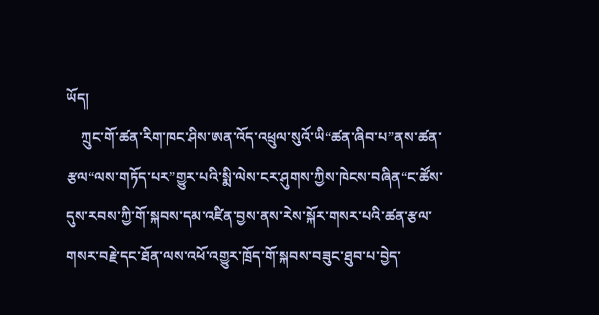ཡོད།
    ཀྲུང་གོ་ཚན་རིག་ཁང་ཤིས་ཨན་འོད་འཕྲུལ་སུའོ་ཡི“ཚན་ཞིབ་པ”ནས་ཚན་རྩལ“ལས་གཏོད་པར”གྱུར་པའི་སྨི་ལེས་ངར་ཤུགས་ཀྱིས་ཁེངས་བཞིན“ང་ཚོས་དུས་རབས་ཀྱི་གོ་སྐབས་དམ་འཛིན་བྱས་ནས་རེས་སྐོར་གསར་པའི་ཚན་རྩལ་གསར་བརྗེ་དང་ཐོན་ལས་འཕོ་འགྱུར་ཁྲོད་གོ་སྐབས་བཟུང་ཐུབ་པ་བྱེད་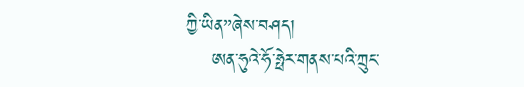ཀྱི་ཡིན”ཞེས་བཤད།
    ཨན་ཧུའེ་ཧོ་ཧྥེར་གནས་པའི་ཀྲུང་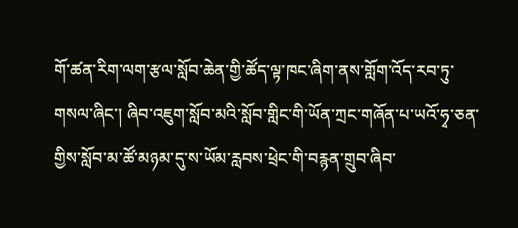གོ་ཚན་རིག་ལག་རྩལ་སློབ་ཆེན་གྱི་ཚོད་ལྟ་ཁང་ཞིག་ནས་གློག་འོད་རབ་ཏུ་གསལ་ཞིང་། ཞིབ་འཇུག་སློབ་མའི་སློབ་གླིང་གི་ཡོན་ཀྲང་གཞོན་པ་ཡའོ་ཧྭ་ཅན་གྱིས་སློབ་མ་ཚོ་མཉམ་དུ་ས་ཡོམ་རླབས་ཕྲེང་གི་བརྙན་གྲུབ་ཞིབ་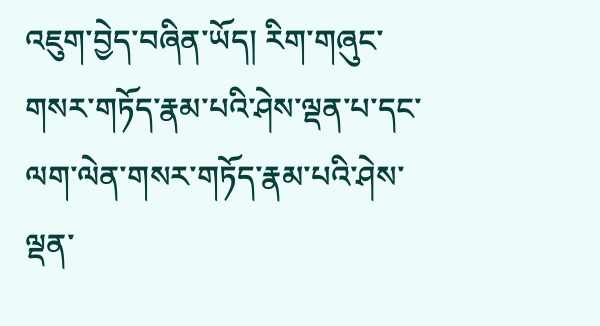འཇུག་བྱེད་བཞིན་ཡོད། རིག་གཞུང་གསར་གཏོད་རྣམ་པའི་ཤེས་ལྡན་པ་དང་ལག་ལེན་གསར་གཏོད་རྣམ་པའི་ཤེས་ལྡན་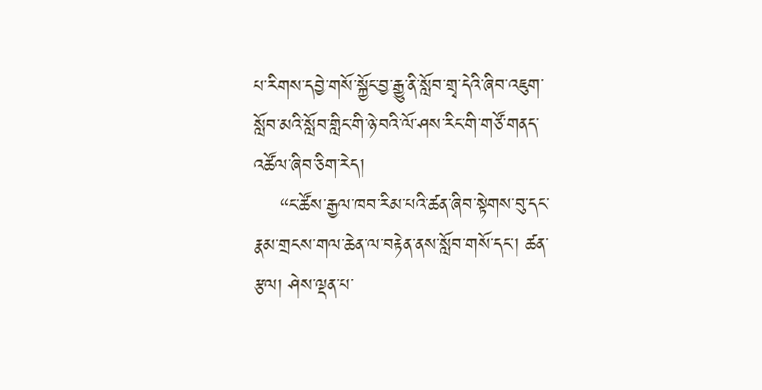པ་རིགས་དབྱེ་གསོ་སྐྱོང་བྱ་རྒྱུ་ནི་སློབ་གྲྭ་དེའི་ཞིབ་འཇུག་སློབ་མའི་སློབ་གླིང་གི་ཉེ་བའི་ལོ་ཤས་རིང་གི་གཙོ་གནད་འཚོལ་ཞིབ་ཅིག་རེད།
    “ང་ཚོས་རྒྱལ་ཁབ་རིམ་པའི་ཚན་ཞིབ་སྟེགས་བུ་དང་རྣམ་གྲངས་གལ་ཆེན་ལ་བརྟེན་ནས་སློབ་གསོ་དང་། ཚན་རྩལ། ཤེས་ལྡན་པ་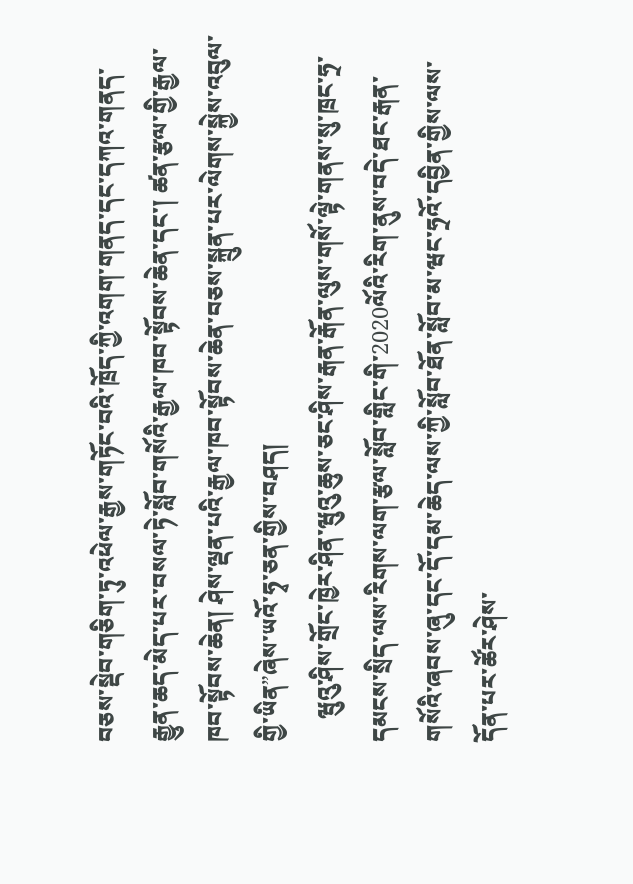བཅས་སྡེབ་གཅིག་ཏུ་འཕེལ་རྒྱས་གཏོང་བའི་ཁྲོད་ཀྱི་འགག་གནད་དང་དཀའ་གནད་རྒྱུན་ཆད་མེད་པར་བསལ་ཏེ་སློབ་གསོའི་རྒྱལ་ཁབ་སྟོབས་ཆེན་དང་། ཚན་རྩལ་གྱི་རྒྱལ་ཁབ་སྟོབས་ཆེན། ཤེས་ལྡན་པའི་རྒྱལ་ཁབ་སྟོབས་ཆེན་བཅས་སྐྲུན་པར་ལེགས་སྐྱེས་འབུལ་གྱི་ཡིན”ཞེས་ཡའོ་ཧྭ་ཅན་གྱིས་བཤད།
    ཝུའུ་ཤིས་གྲོང་ཁྱེར་ཤིན་ཝུའུ་ཆུས་ཅང་ཤིས་རྒན་རྒོན་ལུས་གསོ་ལྟེ་གནས་སུ་ཁྲང་ཧྲ་དམངས་སྲིད་ལས་རིགས་ལག་རྩལ་སློབ་གླིང་གི་2020ལོའི་རིག་ནུས་བདེ་ཐང་རྒན་གསོའི་ཞབས་ཞུ་དང་དོ་དམ་ཆེད་ལས་ཀྱི་སློབ་ཐོན་སློབ་མ་ཝང་ཧྲའོ་དབྱིན་གྱིས་ལས་དོན་པར་ཚོར་ཤེས་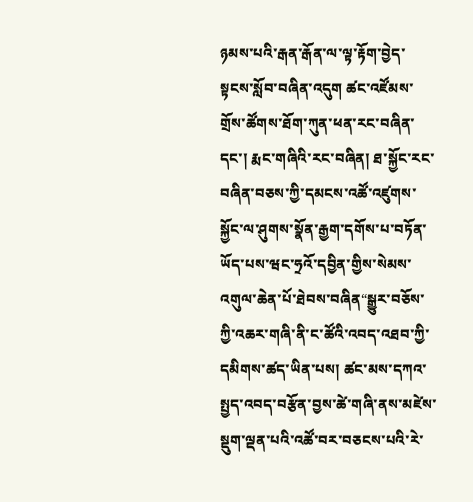ཉམས་པའི་རྒན་རྒོན་ལ་ལྟ་རྟོག་བྱེད་སྟངས་སློབ་བཞིན་འདུག ཚང་འཛོམས་གྲོས་ཚོགས་ཐོག་ཀུན་ཕན་རང་བཞིན་དང་། རྨང་གཞིའི་རང་བཞིན། ཐ་སྐྱོང་རང་བཞིན་བཅས་ཀྱི་དམངས་འཚོ་འཛུགས་སྐྱོང་ལ་ཤུགས་སྣོན་རྒྱག་དགོས་པ་བཏོན་ཡོད་པས་ཝང་ཧྲའོ་དབྱིན་གྱིས་སེམས་འགུལ་ཆེན་པོ་ཐེབས་བཞིན“སྒྱུར་བཅོས་ཀྱི་འཆར་གཞི་ནི་ང་ཚོའི་འབད་འཐབ་ཀྱི་དམིགས་ཚད་ཡིན་པས། ཚང་མས་དཀའ་སྤྱད་འབད་བརྩོན་བྱས་ཚེ་གཞི་ནས་མཛེས་སྡུག་ལྡན་པའི་འཚོ་བར་བཅངས་པའི་རེ་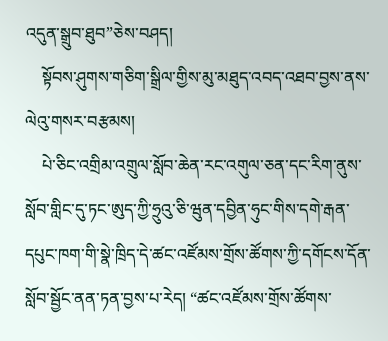འདུན་སྒྲུབ་ཐུབ”ཅེས་བཤད།
    སྟོབས་ཤུགས་གཅིག་སྒྲིལ་གྱིས་མུ་མཐུད་འབད་འཐབ་བྱས་ནས་ལེའུ་གསར་བརྩམས།
    པེ་ཅིང་འགྲིམ་འགྲུལ་སློབ་ཆེན་རང་འགུལ་ཅན་དང་རིག་ནུས་སློབ་གླིང་དུ་ཏང་ཨུད་ཀྱི་ཧྲུའུ་ཅི་ཝུན་དབྱིན་ཧུང་གིས་དགེ་རྒན་དཔུང་ཁག་གི་སྣེ་ཁྲིད་དེ་ཚང་འཛོམས་གྲོས་ཚོགས་ཀྱི་དགོངས་དོན་སློབ་སྦྱོང་ནན་ཏན་བྱས་པ་རེད། “ཚང་འཛོམས་གྲོས་ཚོགས་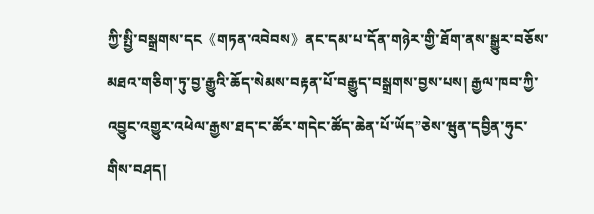ཀྱི་སྤྱི་བསྒྲགས་དང《གཏན་འབེབས》ནང་དམ་པ་དོན་གཉེར་གྱི་ཐོག་ནས་སྒྱུར་བཅོས་མཐའ་གཅིག་ཏུ་བྱ་རྒྱུའི་ཆོད་སེམས་བརྟན་པོ་བརྒྱུད་བསྒྲགས་བྱས་པས། རྒྱལ་ཁབ་ཀྱི་འབྱུང་འགྱུར་འཕེལ་རྒྱས་ཐད་ང་ཚོར་གདེང་ཚོད་ཆེན་པོ་ཡོད”ཅེས་ཝུན་དབྱིན་ཧུང་གིས་བཤད།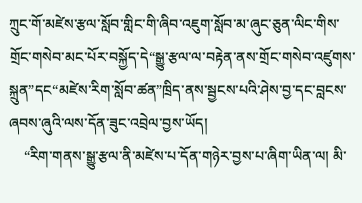ཀྲུང་གོ་མཛེས་རྩལ་སློབ་གླིང་གི་ཞིབ་འཇུག་སློབ་མ་ཞུང་ཅུན་ལིང་གིས་གྲོང་གསེབ་མང་པོར་བསྐྱོད་དེ“སྒྱུ་རྩལ་ལ་བརྟེན་ནས་གྲོང་གསེབ་འཛུགས་སྐྲུན”དང“མཛེས་རིག་སློབ་ཚན”ཁྲིད་ནས་སྦྱངས་པའི་ཤེས་བྱ་དང་བླངས་ཞབས་ཞུའི་ལས་དོན་ཟུང་འབྲེལ་བྱས་ཡོད།
    “རིག་གནས་སྒྱུ་རྩལ་ནི་མཛེས་པ་དོན་གཉེར་བྱས་པ་ཞིག་ཡིན་ལ། མི་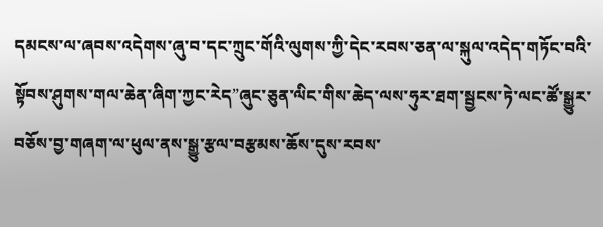དམངས་ལ་ཞབས་འདེགས་ཞུ་བ་དང་ཀྲུང་གོའི་ལུགས་ཀྱི་དེང་རབས་ཅན་ལ་སྐུལ་འདེད་གཏོང་བའི་སྟོབས་ཤུགས་གལ་ཆེན་ཞིག་ཀྱང་རེད”ཞུང་ཅུན་ལིང་གིས་ཆེད་ལས་ཧུར་ཐག་སྦྱངས་ཏེ་ལང་ཚོ་སྒྱུར་བཅོས་བྱ་གཞག་ལ་ཕུལ་ནས་སྒྱུ་རྩལ་བརྩམས་ཆོས་དུས་རབས་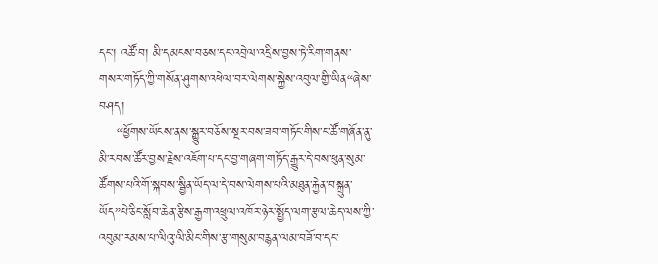དང་། འཚོ་བ། མི་དམངས་བཅས་དང་འབྲེལ་འདྲིས་བྱས་ཏེ་རིག་གནས་གསར་གཏོད་ཀྱི་གསོན་ཤུགས་འཕེལ་བར་ལེགས་སྐྱེས་འབུལ་གྱི་ཡིན“ཞེས་བཤད།
    “ཕྱོགས་ཡོངས་ནས་སྒྱུར་བཅོས་སྔར་བས་ཟབ་གཏོང་གིས་ང་ཚོ་གཞོན་ནུ་མི་རབས་ཚོར་བྱས་རྗེས་འཇོག་པ་དང་བྱ་གཞག་གཏོད་རྒྱུར་དེ་བས་ཕུན་སུམ་ཚོགས་པའི་གོ་སྐབས་སྦྱིན་ཡོད་ལ་དེ་བས་ལེགས་པའི་མཐུན་རྐྱེན་བསྐྲུན་ཡོད”པེ་ཅིང་སློབ་ཆེན་རྩིས་རྒྱག་འཕྲུལ་འཁོར་ཉེར་སྤྱོད་ལག་རྩལ་ཆེད་ལས་ཀྱི་འབུམ་རམས་པ་ལིའུ་ལི་མིང་གིས་རྩ་གསུམ་བརྙན་ལམ་བཟོ་བ་དང་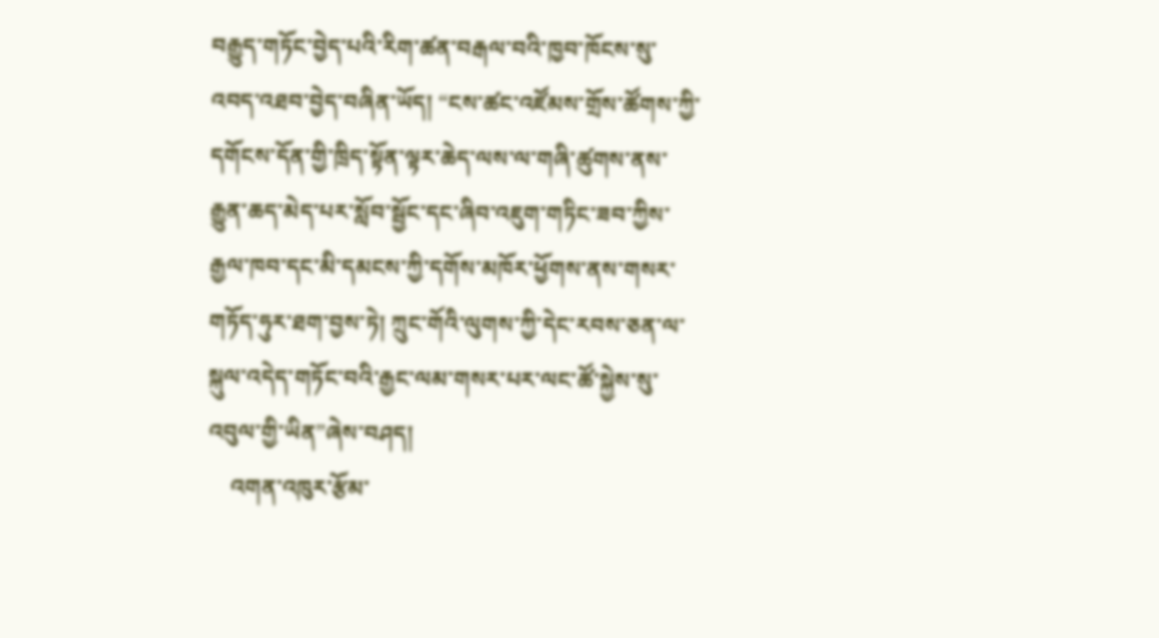བརྒྱུད་གཏོང་བྱེད་པའི་རིག་ཚན་བརྒལ་བའི་ཁྱབ་ཁོངས་སུ་འབད་འཐབ་བྱེད་བཞིན་ཡོད། “ངས་ཚང་འཛོམས་གྲོས་ཚོགས་ཀྱི་དགོངས་དོན་གྱི་ཁྲིད་སྟོན་ལྟར་ཆེད་ལས་ལ་གཞི་ཚུགས་ནས་རྒྱུན་ཆད་མེད་པར་སློབ་སྦྱོང་དང་ཞིབ་འཇུག་གཏིང་ཟབ་ཀྱིས་རྒྱལ་ཁབ་དང་མི་དམངས་ཀྱི་དགོས་མཁོར་ཕྱོགས་ནས་གསར་གཏོད་ཧུར་ཐག་བྱས་ཏེ། ཀྲུང་གོའི་ལུགས་ཀྱི་དེང་རབས་ཅན་ལ་སྐུལ་འདེད་གཏོང་བའི་རྒྱང་ལམ་གསར་པར་ལང་ཚོ་སྐྱེས་སུ་འབུལ་གྱི་ཡིན”ཞེས་བཤད།
    འགན་འཁུར་རྩོམ་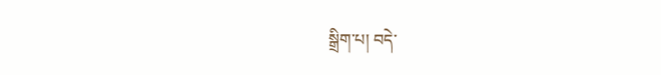སྒྲིག་པ། བདེ་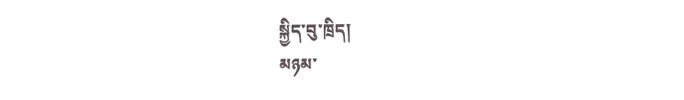སྐྱིད་བུ་ཁྲིད།
མཉམ་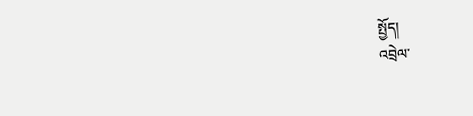སྤྱོད།
འབྲེལ་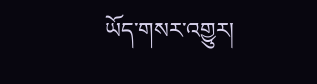ཡོད་གསར་འགྱུར།